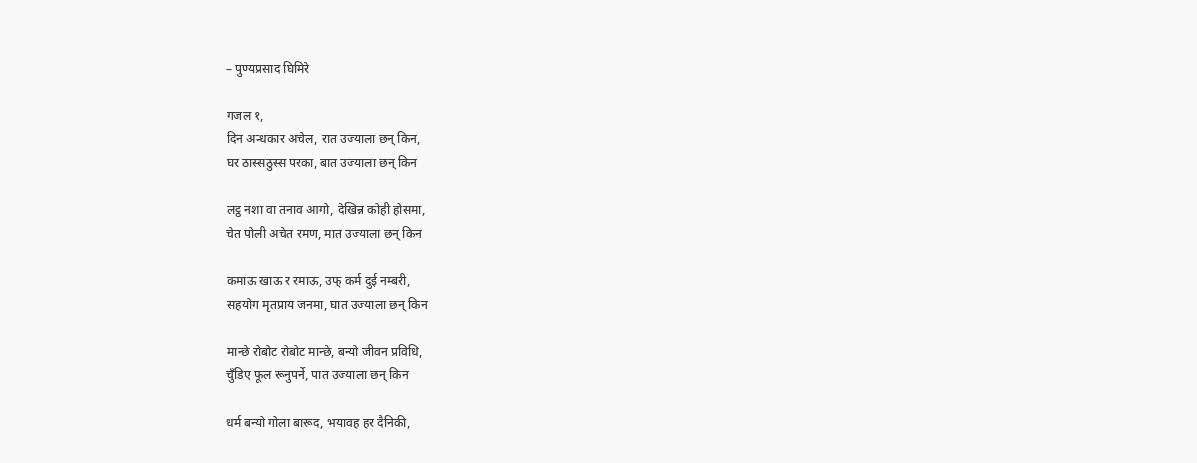– पुण्यप्रसाद घिमिरे

गजल १,
दिन अन्धकार अचेल, रात उज्याला छन् किन,
घर ठास्सठुस्स परका, बात उज्याला छन् किन

लट्ठ नशा वा तनाव आगो, देखिन्न कोही होसमा,
चेत पोली अचेत रमण, मात उज्याला छन् किन

कमाऊ खाऊ र रमाऊ, उफ् कर्म दुई नम्बरी,
सहयोग मृतप्राय जनमा, घात उज्याला छन् किन

मान्छे रोबोट रोबोट मान्छे, बन्यो जीवन प्रविधि,
चुँडिए फूल रूनुपर्ने, पात उज्याला छन् किन

धर्म बन्यो गोला बारूद, भयावह हर दैनिकी,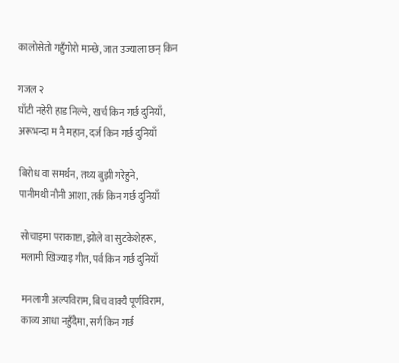कालोसेतो गहुँगोरो मान्छे, जात उज्याला छन् किन

गजल २
घाँटी नहेरी हाड निल्ने, खर्च किन गर्छ दुनियाँ,
अरूभन्दा म नै महान, दर्ज किन गर्छ दुनियाँ

बिरोध वा समर्थन, तथ्य बुझी गरेहुने,
पानीमथी नौनी आशा, तर्क किन गर्छ दुनियाँ

सोचाइमा पराकाष्टा, झोले वा सुटकेशेहरू,
मलामी खिज्याइ गीत, पर्व किन गर्छ दुनियाँ

मनलागी अल्पविराम, बिच वाक्यै पूर्णविराम,
काव्य आधा नहुँदैमा, सर्ग किन गर्छ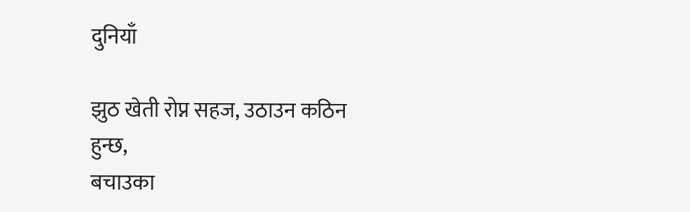दुनियाँ

झुठ खेती रोप्न सहज, उठाउन कठिन हुन्छ,
बचाउका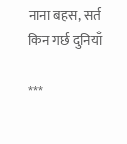नाना बहस, सर्त किन गर्छ दुनियाँ

***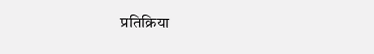प्रतिक्रिया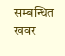सम्बन्धित खवर